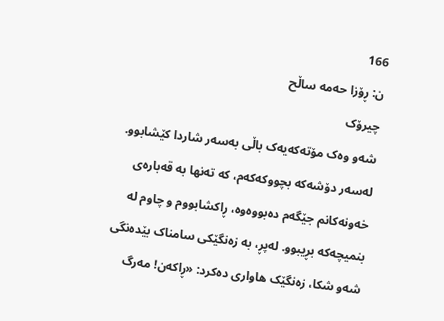166
ن: ڕۆزا حەمە ساڵح
چیرۆک
شەو وەک مۆتەکەیەک باڵی بەسەر شاردا کێشابوو. لەسەر دۆشەکە بچووکەکەم، کە تەنها بە قەبارەی خەونەکانم جێگەم دەبووەوە، ڕاکشابووم و چاوم لە بنمیچەکە بڕیبوو. لەپڕ، بە زەنگێکی سامناک بێدەنگی شەو شکا، زەنگێک هاواری دەکرد: «ڕاکەن! مەرگ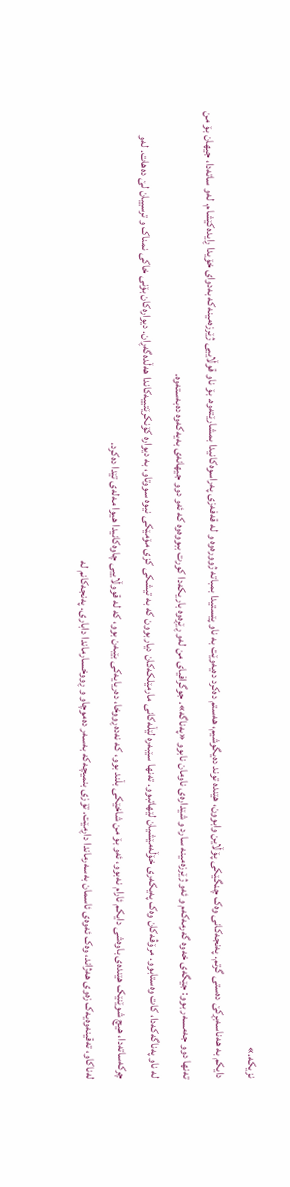نزیکە.»
دایکم بە هەناسەبڕکێ دەستی گرتم. پەنجەکانی وەک چنگێکی پۆڵاین وابوون، هێندە توند دەیگوشیم، هەستم دەکرد دەیەوێت بە ناو پێستیدا بمباتە ژوورەوە و لە قەفەزی پەراسوەکانیدا بمشارێتەوە. بۆ ناو قوڵاییی ژێرزەمینەکە بەدوای خۆیدا ڕایدەکێشام. لەو ساتەدا، جیهان بۆ من تەنها دوو جەمسەر بوو: جێگەی خەوە گەرمەکەم و ئەو ژێرزەمینە سارد و شێدارەی ناومان نابوو «پەناگە». جوگرافیای من لەو ڕێڕەوە باریکەدا کورت ببووەوە کە ئەو دوو جیهانەی بەیەکەوە دەبەستەوە.
لە ناو پەناگەکەدا، کات وەستابوو. مرۆڤەکان وەک پەیکەری خۆڵەمێشیان لێهاتبوو. تەنها سێبەرە لێڵەکانی مارمێلکەکان دیاربوون کە بە تیشکی کزی مۆمێکی نیوە سووتاو، بە دیوارە کۆنکرێتییەکاندا هەڵدەگەڕان. دیوارەکان بۆنی خاکی نمناک و ترسییان لێ دەهات. لەو چرکەساتەدا، هیچ شوێنێک هێندەی باوەشی دایکم ئارام نەبوو، ئەو بۆ من شاخێکی بڵند بوو، کە نەدەڕووخا، دەریایەکی بێبەن بوو، کە لە قووڵاییی چاوەکانیدا هیوا مەلەی تێدا دەکرد.
لەناکاو، تەقینەوەیەک زەوی هەژاند، وەک ئەوەی ئاسمان بەسەرماندا داڕمێت. تۆزی بنمیچەکە بەسەر دەموچاو و ڕووخسارماندا داباری. پەنجەکانم لە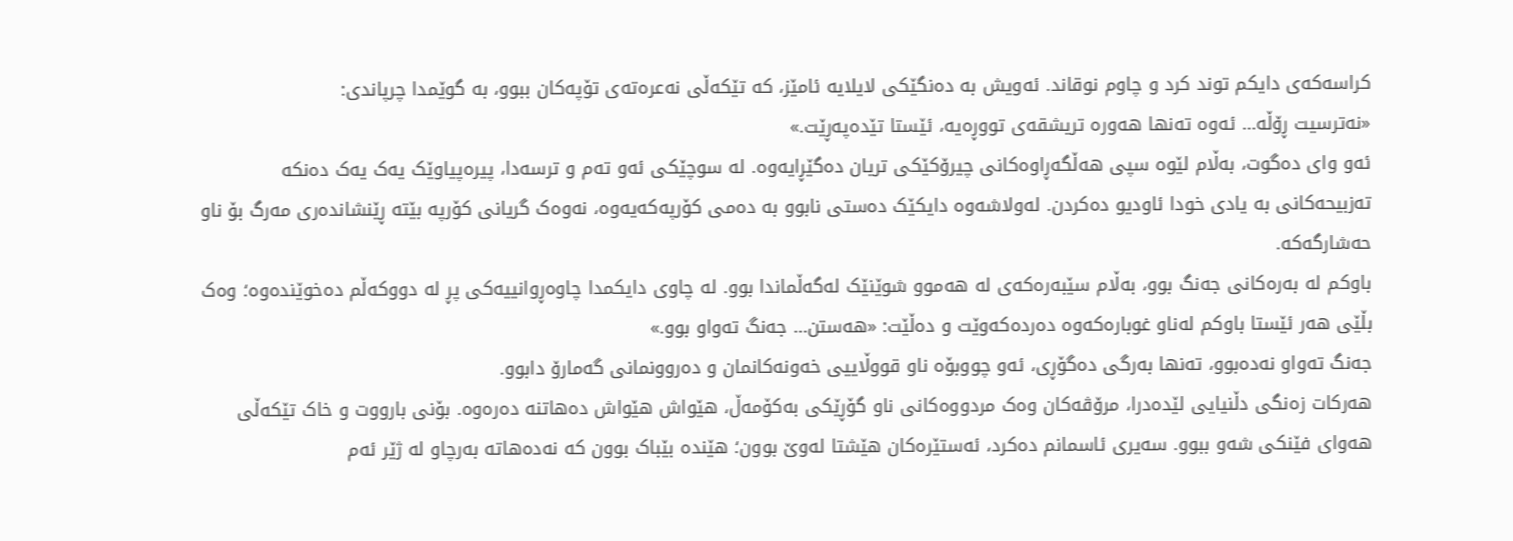کراسەکەی دایکم توند کرد و چاوم نوقاند. ئەویش بە دەنگێکی لایلایە ئامێز، کە تێکەڵی نەعرەتەی تۆپەکان ببوو، بە گوێمدا چرپاندی:
«نەترسیت ڕۆڵە… ئەوە تەنها هەورە تریشقەی تووڕەیە، ئێستا تێدەپەڕێت.»
ئەو وای دەگوت، بەڵام لێوە سپی هەڵگەڕاوەکانی چیرۆکێکی تریان دەگێڕایەوە. لە سوچێکی ئەو تەم و ترسەدا، پیرەپیاوێک یەک یەک دەنکە تەزبیحەکانی بە یادی خودا ئاودیو دەکردن. لەولاشەوە دایکێک دەستی نابوو بە دەمی کۆرپەکەیەوە، نەوەک گریانی کۆرپە بێتە ڕێنشاندەری مەرگ بۆ ناو حەشارگەکە.
باوکم لە بەرەکانی جەنگ بوو، بەڵام سێبەرەکەی لە هەموو شوێنێک لەگەڵماندا بوو. لە چاوی دایکمدا چاوەڕوانییەکی پڕ لە دووکەڵم دەخوێندەوە؛ وەک بڵێی هەر ئێستا باوکم لەناو غوبارەکەوە دەردەکەوێت و دەڵێت: «هەستن… جەنگ تەواو بوو.»
جەنگ تەواو نەدەبوو، تەنها بەرگی دەگۆڕی، ئەو چووبۆە ناو قووڵاییی خەونەکانمان و دەروونمانی گەمارۆ دابوو.
هەرکات زەنگی دڵنیایی لێدەدرا، مرۆڤەکان وەک مردووەکانی ناو گۆڕێکی بەکۆمەڵ، هێواش هێواش دەهاتنە دەرەوە. بۆنی بارووت و خاک تێکەڵی هەوای فێنکی شەو ببوو. سەیری ئاسمانم دەکرد، ئەستێرەکان هێشتا لەوێ بوون؛ هێندە بێباک بوون کە نەدەهاتە بەرچاو لە ژێر ئەم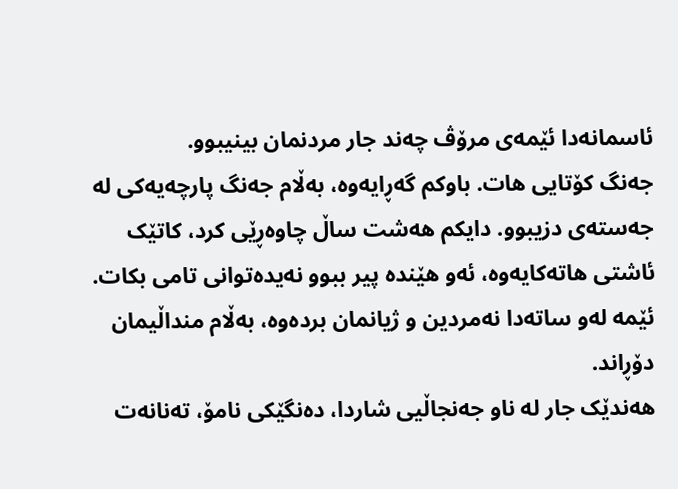ئاسمانەدا ئێمەی مرۆڤ چەند جار مردنمان بینیبوو.
جەنگ کۆتایی هات. باوکم گەڕایەوە، بەڵام جەنگ پارچەیەکی لە جەستەی دزیبوو. دایکم هەشت ساڵ چاوەڕێی کرد، کاتێک ئاشتی هاتەکایەوە، ئەو هێندە پیر ببوو نەیدەتوانی تامی بکات.
ئێمە لەو ساتەدا نەمردین و ژیانمان بردەوە، بەڵام منداڵیمان دۆڕاند.
هەندێک جار لە ناو جەنجاڵیی شاردا، دەنگێکی نامۆ، تەنانەت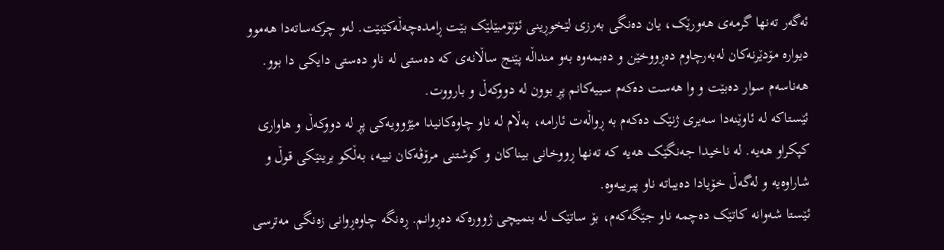ئەگەر تەنها گرمەی هەورێک، یان دەنگی بەرزی لێخوڕینی ئۆتۆمبێلێک بێت ڕامدەچەڵەکێنێت. لەو چرکەساتەدا هەموو دیوارە مۆدێرنەکان لەبەرچاوم دەڕووخێن و دەبمەوە بەو منداڵە پێنج ساڵانەی کە دەستی لە ناو دەستی دایکی دا بوو. هەناسەم سوار دەبێت و وا هەست دەکەم سییەکانم پڕ بوون لە دووکەڵ و بارووت.
ئێستاکە لە ئاوێنەدا سەیری ژنێک دەکەم بە ڕواڵەت ئارامە، بەڵام لە ناو چاوەکانیدا مێژوویەکی پڕ لە دووکەڵ و هاواری کپکراو هەیە. لە ناخیدا جەنگێک هەیە کە تەنها ڕووخانی بیناکان و کوشتنی مرۆڤەکان نییە، بەڵکو برینێکی قوڵ و شاراوەیە و لەگەڵ خۆیادا دەیباتە ناو پیرییەوە.
ئێستا شەوانە کاتێک دەچمە ناو جێگەکەم، بۆ ساتێک لە بنمیچی ژوورەکە دەڕوانم. ڕەنگە چاوەڕوانی زەنگی مەترسی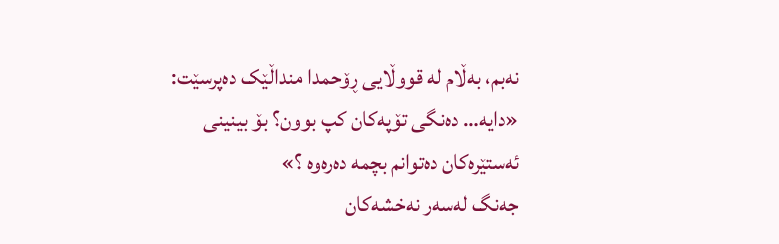نەبم، بەڵام لە قووڵایی ڕۆحمدا منداڵێک دەپرسێت: «دایە… دەنگی تۆپەکان کپ بوون؟ بۆ بینینی ئەستێرەکان دەتوانم بچمە دەرەوە ؟»
جەنگ لەسەر نەخشەکان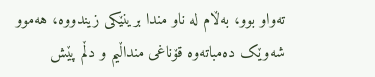تەواو بوو، بەڵام لە ناو مندا برینێکی زیندووە، هەموو شەوێک دەمباتەوە قۆناغی منداڵیم و دڵم پێش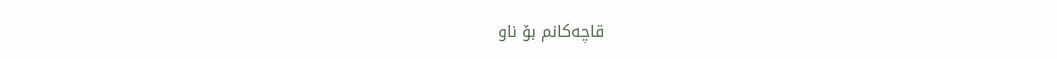قاچەکانم بۆ ناو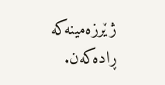ژێرزەمینەکە ڕادەکەن.